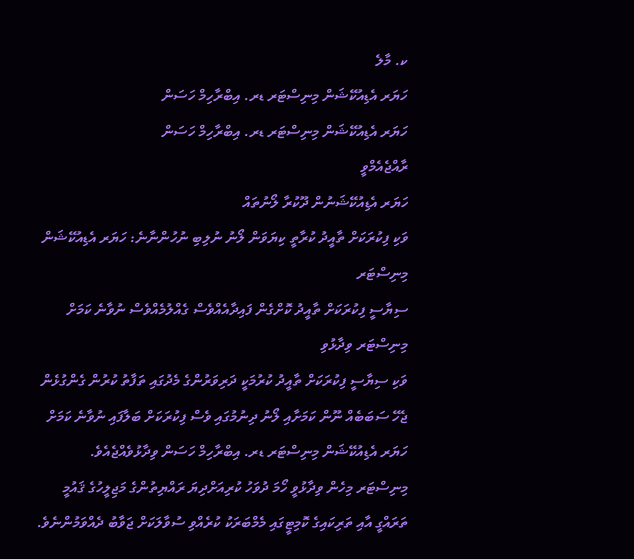ކ. މާލެ
ހަޔަރ އެޑިއުކޭޝަން މިނިސްޓަރ ޑރ. އިބްރާހިމް ހަސަން
ހަޔަރ އެޑިއުކޭޝަން މިނިސްޓަރ ޑރ. އިބްރާހިމް ހަސަން
ރާއްޖެއެމްވީ
ހަޔަރ އެޑިއުކޭޝަނުން ދޫކުރާ ލޯނުތައް
ވަކި ފިކުރަކަށް ތާއީދު ކުރާތީ ކިޔަވަން ލޯނު ނުލިބި ނުހުންނާނެ: ހަޔަރ އެޑިއުކޭޝަން މިނިސްޓަރ
ސިޔާސީ ފިކުރަކަށް ތާއީދު ކޮށްގެން ފައިދާއެއްވެސް ގެއްލުމެއްވެސް ނުވާނެ ކަމަށް މިނިސްޓަރ ވިދާޅުވި
ވަކި ސިޔާސީ ފިކުރަކަށް ތާއީދު ކުރުމަކީ ދަރިވަރުންގެ މެދުގައި ތަފާތު ކުރުން ގެންގުޅެން ޖެހޭ ސަބަބެއް ނޫން ކަމަށާއި ލޯނު ދިނުމުގައި ވެސް ފިކުރަކަށް ބަލާފައި ނުވާނެ ކަމަށް ހަޔަރ އެޑިއުކޭޝަން މިނިސްޓަރ ޑރ. އިބްރާހިމް ހަސަން ވިދާޅުވެއްޖެއެވެ.
މިނިސްޓަރ މިހެން ވިދާޅުވީ ހޯމަ ދުވަހު ކުރިއަށްދިޔަ ރައްޔިތުންގެ މަޖިލީހުގެ ޤައުމީ ތަރައްގީ އާއި ތަރިކައިގެ ކޮމިޓީގައި މެމްބަރަކު ކުރެއްވި ސުވާލަކަށް ޖަވާބު ދެއްވަމުންނެވެ.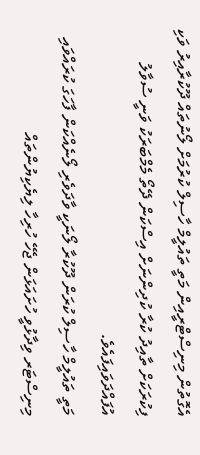އެގޮތުން މިނިސްޓްރީއިން މަތީ ތައުލީމް ހާސިލް ކުރުމަށް ލޯނުތައް ދޫކުރާއިރު ވަކި ފިކުރަކަށް ތާއިދު ކުރާ ކުދިންނަށް އިސްކަން ދޭތޯ މެމްބަރަކު ވަނީ ސުވާލު އުފައްދަވައިފައެވެ.
މަތީ ތައުލީމް ހާސިލް ކުރަން ދޫކުރާ ލޯނަކީ ވާދަވެރި ލޯނެއްކަން ފާހަގަ ކުރައްވައި މިނިސްޓަރ ވިދާޅުވީ ހުށައަޅަން ޖެހޭ ހުރިހާ ލިޔެކިޔުންތައް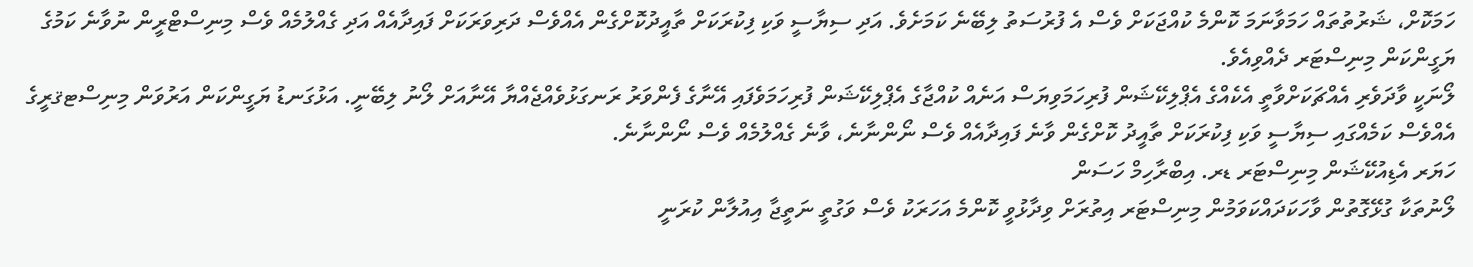ހަމަކޮށް، ޝަރުތުތައް ހަމަވާނަމަ ކޮންމެ ކުއްޖަކަށް ވެސް އެ ފުރުސަތު ލިބޭނެ ކަމަށެވެ. އަދި ސިޔާސީ ވަކި ފިކުރަކަށް ތާއީދުކޮށްގެން އެއްވެސް ދަރިވަރަކަށް ފައިދާއެއް އަދި ގެއްލުމެއް ވެސް މިނިސްޓްރީން ނުވާނެ ކަމުގެ ޔަގީންކަން މިނިސްޓަރ ދެއްވިއެވެ.
ލޯނަކީ ވާދަވެރި އެއްޗަކަށްވާތީ އެކެއްގެ އެޕްލިކޭޝަން ފުރިހަމަވިޔަސް އަނެއް ކުއްޖާގެ އެޕްލިކޭޝަން ފުރިހަމަވެފައި އޭނާގެ ފެންވަރު ރަނގަޅުވެއްޖެއްޔާ އޭނާއަށް ލޯނު ލިބޭނީ. އަޅުގަނޑު ޔަގީންކަން އަރުވަން މިނިސްޓޤރީގެ އެއްވެސް ކަމެއްގައި ސިޔާސީ ވަކި ފިކުރަކަށް ތާއީދު ކޮށްގެން ވާނެ ފައިދާއެއް ވެސް ނޯންނާނެ، ވާނެ ގެއްލުމެއް ވެސް ނޯންނާނެ.
ހަޔަރ އެޑިއުކޭޝަން މިނިސްޓަރ ޑރ. އިބްރާހިމް ހަސަން
ލޯނުތަކާ ގުޅޭގޮތުން ވާހަކަދައްކަވަމުން މިނިސްޓަރ އިތުރަށް ވިދާޅުވީ ކޮންމެ އަހަރަކު ވެސް ވަގުތީ ނަތީޖާ އިއުލާން ކުރަނީ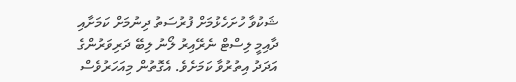ޝަކުވާ ހުށަހެޅުމަށް ފުރުސަތު ދިނުމަށް ކަމަށާއި ދާއިމީ ލިސްޓް ނެރޭއިރު ލޯނު ލިބޭ ދަރިވަރުންގެ އަދަދު އިތުރުވާ ކަމަށެވެ. އެގޮތުން މިއަހަރުވެސް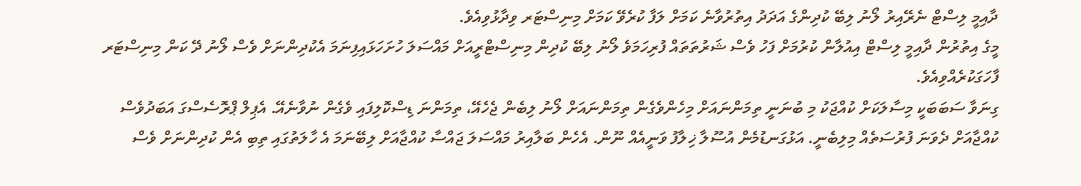ދާއިމީ ލިސްޓް ނެރޭއިރު ލޯނު ލިބޭ ކުދިންގެ އަދަދު އިތުރުވާނެ ކަމަށް ލަފާ ކުރެވޭ ކަމަށް މިނިސްޓަރ ވިދާޅުވިއެވެ.
މީގެ އިތުރުން ދާއިމީ ލިސްޓް އިއުލާން ކުރުމަށް ފަހު ވެސް ޝަރުތަތައް ފުރިހަމަވެ ލޯނު ލިބޭ ކުދިން މިނިސްޓްރީއަށް މައްސަލަ ހުށަހަޅައިފިނަމަ އެކުދިންނަށް ވެސް ލޯނު ދޭ ކަން މިނިސްޓަރ ފާހަގަކުރެއްވިއެވެ.
ގިނަވާ ސަބަބަކީ މިސާލަކަށް ކުއްޖަކު މި ބުނަނީ ތިމަންނައަށް މިހެންވެގެން ތިމަންނައަށް ލޯނު ލިބެން ޖެހެއޭ، ތިމަންނަ ޑިސްކޮލިފައި ވެގެން ނުވާނެއޭ. އެޕިލް ޕްރޮސެސްގަ އަބަދުވެސް ކުއްޖާއަށް ދެވަނަ ފުރުސަތެއް މިލިބެނީ. އަޅުގަނޑުމެން އުސޫލާ ޚިލާފު ވަނީއެއް ނޫން. އެހެން ބަލާއިރު މައްސަލަ ޖައްސާ ކުއްޖާއަށް ލިބޭނަމަ އެ ހާލަތުގައި ތިބި އެން ކުދިންނަށް ވެސް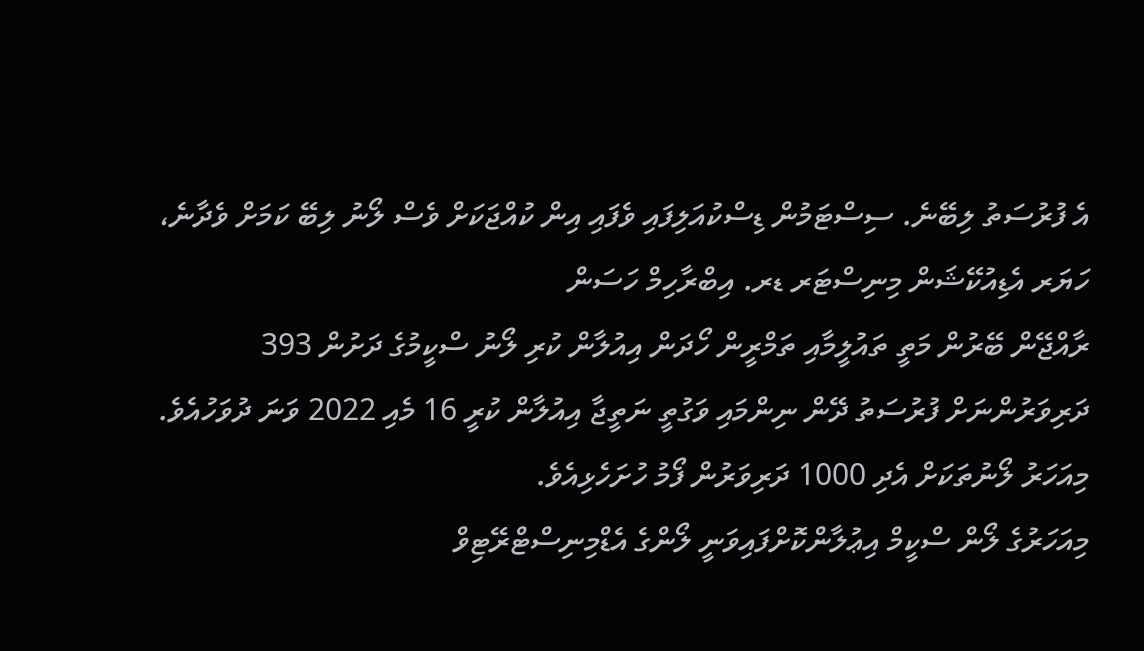އެ ފުރުސަތު ލިބޭނެ. ސިސްޓަމުން ޑިސްކުއަލިފައި ވެފައި އިން ކުއްޖަކަށް ވެސް ލޯނު ލިބޭ ކަމަށް ވެދާނެ،
ހަޔަރ އެޑިއުކޭޝަން މިނިސްޓަރ ޑރ. އިބްރާހިމް ހަސަން
ރާއްޖޭން ބޭރުން މަތީ ތައުލީމާއި ތަމްރީން ހޯދަން އިއުލާން ކުރި ލޯނު ސްކީމުގެ ދަށުން 393 ދަރިވަރުންނަށް ފުރުސަތު ދޭން ނިންމައި ވަގުތީ ނަތީޖާ އިއުލާން ކުރީ 16 މެއި 2022 ވަނަ ދުވަހުއެވެ. މިއަހަރު ލޯނުތަކަށް އެދި 1000 ދަރިވަރުން ފޯމު ހުށަހެޅިއެވެ.
މިއަހަރުގެ ލޯން ސްކީމް އިޢުލާންކޮށްފައިވަނީ ލޯންގެ އެޑްމިނިސްޓްރޭޓިވް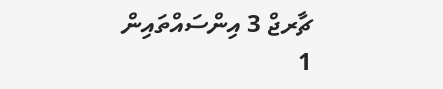ޗާރޖް 3 އިންސައްތައިން 1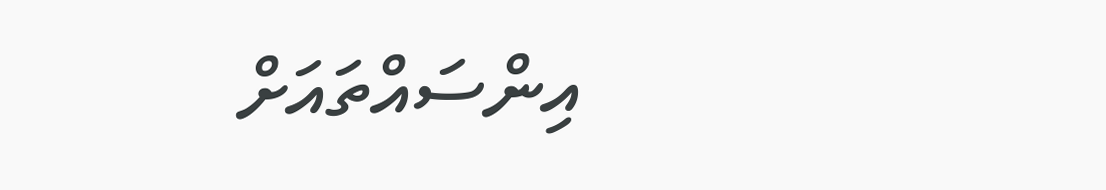އިންސައްތައަށް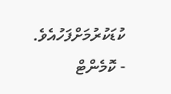ކުޑަކުރުމަށްފަހުއެވެ.
- ކޮމެންޓް